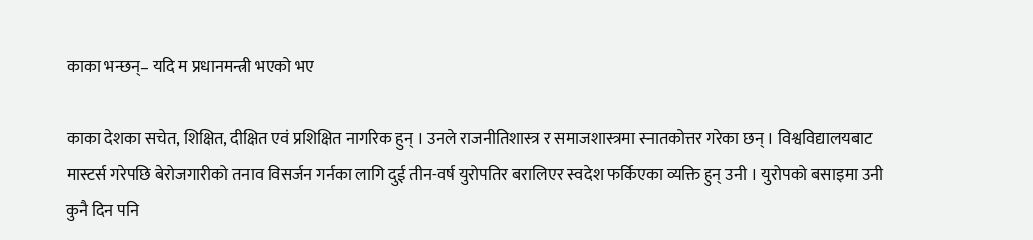काका भन्छन्– यदि म प्रधानमन्त्री भएको भए

काका देशका सचेत, शिक्षित, दीक्षित एवं प्रशिक्षित नागरिक हुन् । उनले राजनीतिशास्त्र र समाजशास्त्रमा स्नातकोत्तर गरेका छन् । विश्वविद्यालयबाट मास्टर्स गरेपछि बेरोजगारीको तनाव विसर्जन गर्नका लागि दुई तीन-वर्ष युरोपतिर बरालिएर स्वदेश फर्किएका व्यक्ति हुन् उनी । युरोपको बसाइमा उनी कुनै दिन पनि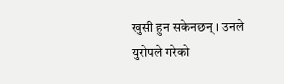खुसी हुन सकेनछन् । उनले युरोपले गरेको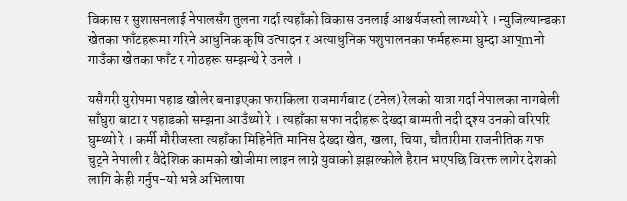विकास र सुशासनलाई नेपालसँग तुलना गर्दा त्यहाँको विकास उनलाई आश्चर्यजस्तो लाग्थ्यो रे । न्युजिल्यान्डका खेतका फाँटहरूमा गरिने आधुनिक कृषि उत्पादन र अत्याधुनिक पशुपालनका फर्महरूमा घुम्दा आप्mनो गाउँका खेतका फाँट र गोठहरू सम्झन्थे रे उनले ।

यसैगरी युरोपमा पहाड खोलेर बनाइएका फराकिला राजमार्गबाट (टनेल) रेलको यात्रा गर्दा नेपालका नागबेली साँघुरा बाटा र पहाडको सम्झना आउँथ्यो रे । त्यहाँका सफा नदीहरू देख्दा बाग्मती नदी दृश्य उनको वरिपरि घुम्थ्यो रे । कर्मी मौरीजस्ता त्यहाँका मिहिनेति मानिस देख्दा खेत, खला, चिया, चौतारीमा राजनीतिक गफ चुट्ने नेपाली र वैदेशिक कामको खोजीमा लाइन लाग्ने युवाको झझल्कोले हैरान भएपछि विरक्त लागेर देशको लागि केही गर्नुप-यो भन्ने अभिलाषा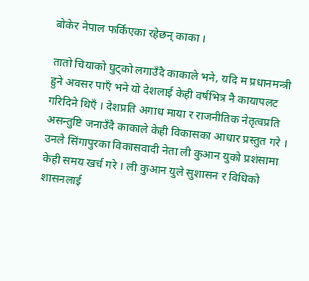बोकेर नेपाल फर्किएका रहेछन् काका ।

तातो चियाको घुट्को लगाउँदै काकाले भने, यदि म प्रधानमन्त्री हुने अवसर पाएँ भने यो देशलाई केही वर्षभित्र नै कायापलट गरिदिने थिएँ । देशप्रति अगाध माया र राजनीतिक नेतृत्वप्रति असन्तुष्टि जनाउँदै काकाले केही विकासका आधार प्रस्तुत गरे । उनले सिंगापुरका विकासवादी नेता ली कुआन युको प्रशंसामा केही समय खर्च गरे । ली कुआन युले सुशासन र विधिको शासनलाई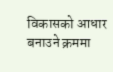विकासको आधार बनाउने क्रममा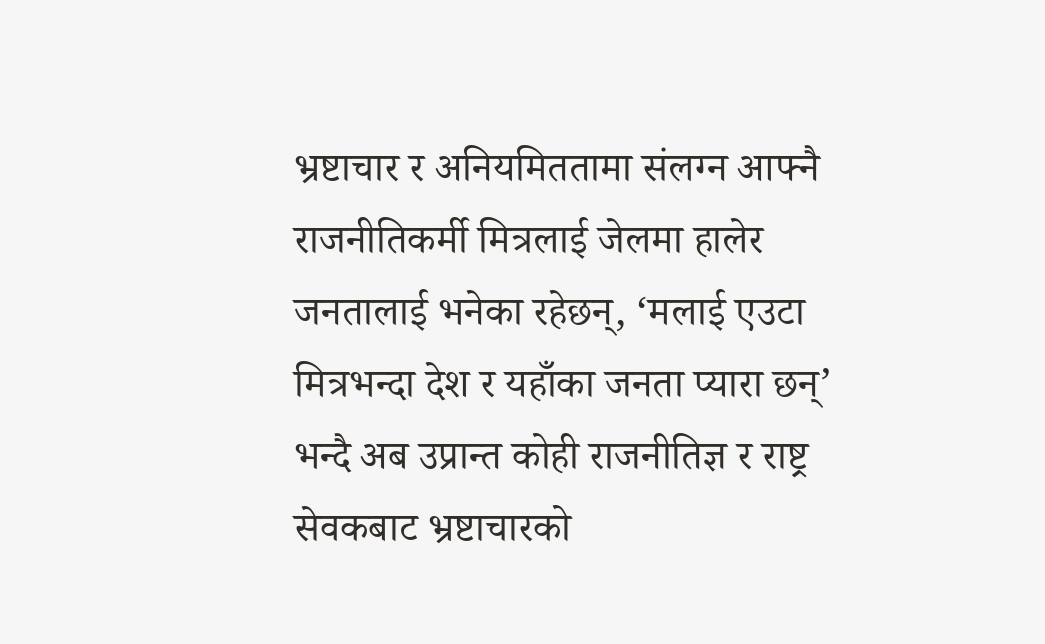भ्रष्टाचार र अनियमिततामा संलग्न आफ्नै राजनीतिकर्मी मित्रलाई जेलमा हालेर जनतालाई भनेका रहेछन्, ‘मलाई एउटा मित्रभन्दा देश र यहाँका जनता प्यारा छन्’ भन्दै अब उप्रान्त कोही राजनीतिज्ञ र राष्ट्र सेवकबाट भ्रष्टाचारको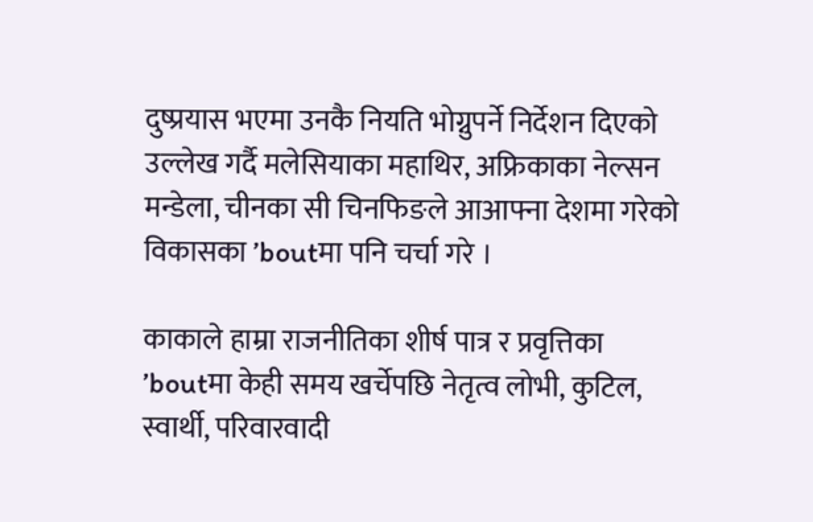दुष्प्रयास भएमा उनकै नियति भोग्नुपर्ने निर्देशन दिएको उल्लेख गर्दै मलेसियाका महाथिर, अफ्रिकाका नेल्सन मन्डेला, चीनका सी चिनफिङले आआफ्ना देशमा गरेको विकासका ’boutमा पनि चर्चा गरे ।

काकाले हाम्रा राजनीतिका शीर्ष पात्र र प्रवृत्तिका ’boutमा केही समय खर्चेपछि नेतृत्व लोभी, कुटिल, स्वार्थी, परिवारवादी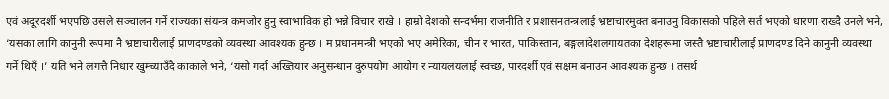एवं अदूरदर्शी भएपछि उसले सञ्चालन गर्ने राज्यका संयन्त्र कमजोर हुनु स्वाभाविक हो भन्ने विचार राखे । हाम्रो देशको सन्दर्भमा राजनीति र प्रशासनतन्त्रलाई भ्रष्टाचारमुक्त बनाउनु विकासको पहिले सर्त भएको धारणा राख्दै उनले भने, ‘यसका लागि कानुनी रूपमा नै भ्रष्टाचारीलाई प्राणदण्डको व्यवस्था आवश्यक हुन्छ । म प्रधानमन्त्री भएको भए अमेरिका, चीन र भारत, पाकिस्तान, बङ्गलादेशलगायतका देशहरूमा जस्तै भ्रष्टाचारीलाई प्राणदण्ड दिने कानुनी व्यवस्था गर्ने थिएँ ।’ यति भने लगत्तै निधार खुम्च्याउँदै काकाले भने, ‘यसो गर्दा अख्तियार अनुसन्धान दुरुपयोग आयोग र न्यायलयलाई स्वच्छ, पारदर्शी एवं सक्षम बनाउन आवश्यक हुन्छ । तसर्थ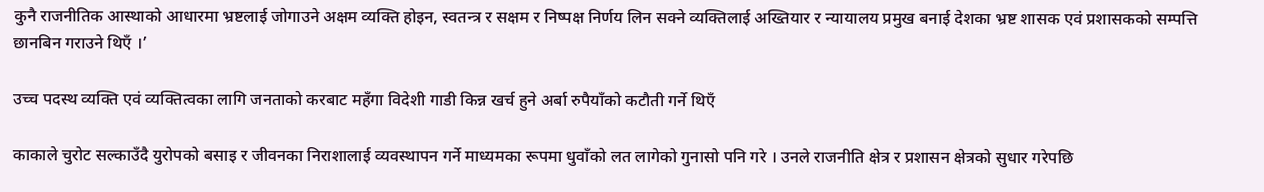कुनै राजनीतिक आस्थाको आधारमा भ्रष्टलाई जोगाउने अक्षम व्यक्ति होइन, स्वतन्त्र र सक्षम र निष्पक्ष निर्णय लिन सक्ने व्यक्तिलाई अख्तियार र न्यायालय प्रमुख बनाई देशका भ्रष्ट शासक एवं प्रशासकको सम्पत्ति छानबिन गराउने थिएँ ।’

उच्च पदस्थ व्यक्ति एवं व्यक्तित्वका लागि जनताको करबाट महँगा विदेशी गाडी किन्न खर्च हुने अर्बा रुपैयाँको कटौती गर्ने थिएँ

काकाले चुरोट सल्काउँदै युरोपको बसाइ र जीवनका निराशालाई व्यवस्थापन गर्ने माध्यमका रूपमा धुवाँको लत लागेको गुनासो पनि गरे । उनले राजनीति क्षेत्र र प्रशासन क्षेत्रको सुधार गरेपछि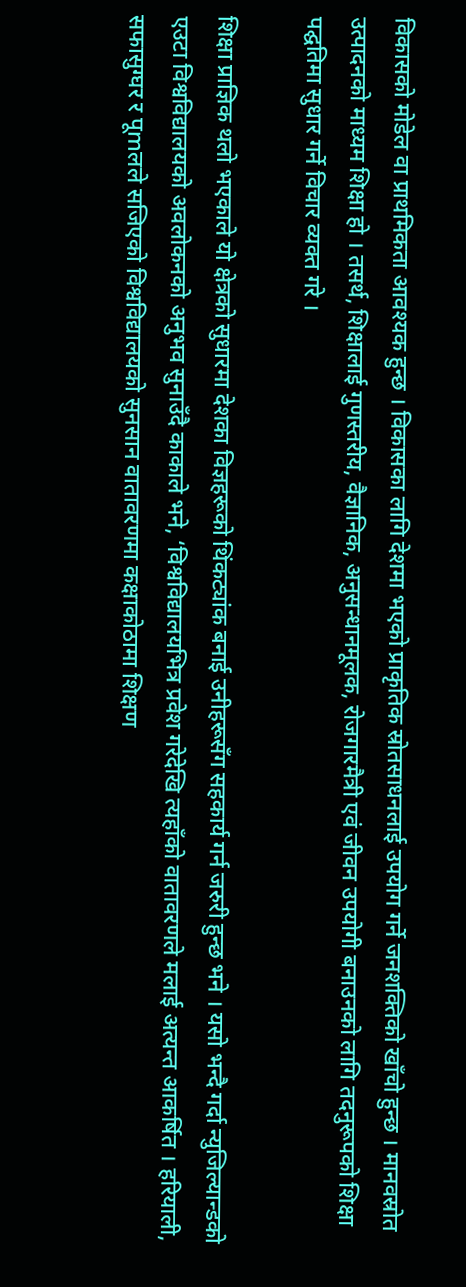विकासको मोडेल वा प्राथमिकता आवश्यक हुन्छ । विकासका लागि देशमा भएको प्राकृतिक स्रोतसाधनलाई उपयोग गर्ने जनशक्तिको खाँचो हुन्छ । मानवस्रोत उत्पादनको माध्यम शिक्षा हो । तसर्थ, शिक्षालाई गुणस्तरीय, वैज्ञानिक, अनुसन्धानमूलक, रोजगारमैत्री एवं जीवन उपयोगी बनाउनको लागि तदनुरूपको शिक्षा पद्घतिमा सुधार गर्ने विचार व्यक्त गरे ।

शिक्षा प्राज्ञिक थलो भएकाले यो क्षेत्रको सुधारमा देशका विज्ञहरूको थिंकट्यांक बनाई उनीहरूसँग सहकार्य गर्न जरुरी हुन्छ भने । यसो भन्दै गर्दा न्युजिल्यान्डको एउटा विश्वविद्यालयको अवलोकनको अनुभव सुनाउँदै काकाले भने, ‘विश्वविद्यालयभित्र प्रवेश गरेदेखि त्यहाँको वातावरणले मलाई अत्यन्त आकर्षित । हरियाली, सफासुग्घर र पूmलले सजिएको विश्वविद्यालयको सुनसान वातावरणमा कक्षाकोठामा शिक्षण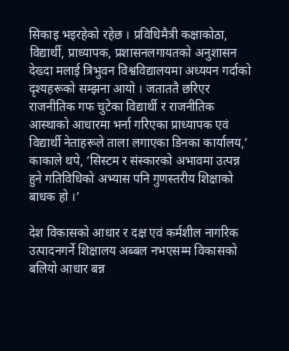सिकाइ भइरहेको रहेछ । प्रविधिमैत्री कक्षाकोठा, विद्यार्थी, प्राध्यापक, प्रशासनलगायतको अनुशासन देख्दा मलाई त्रिभुवन विश्वविद्यालयमा अध्ययन गर्दाको दृश्यहरूको सम्झना आयो । जताततै छरिएर राजनीतिक गफ चुटेका विद्यार्थी र राजनीतिक आस्थाको आधारमा भर्ना गरिएका प्राध्यापक एवं विद्यार्थी नेताहरूले ताला लगाएका डिनका कार्यालय,’ काकाले थपे, ‘सिस्टम र संस्कारको अभावमा उत्पन्न हुने गतिविधिको अभ्यास पनि गुणस्तरीय शिक्षाको बाधक हो ।’

देश विकासको आधार र दक्ष एवं कर्मशील नागरिक उत्पादनगर्ने शिक्षालय अब्बल नभएसम्म विकासको बलियो आधार बन्न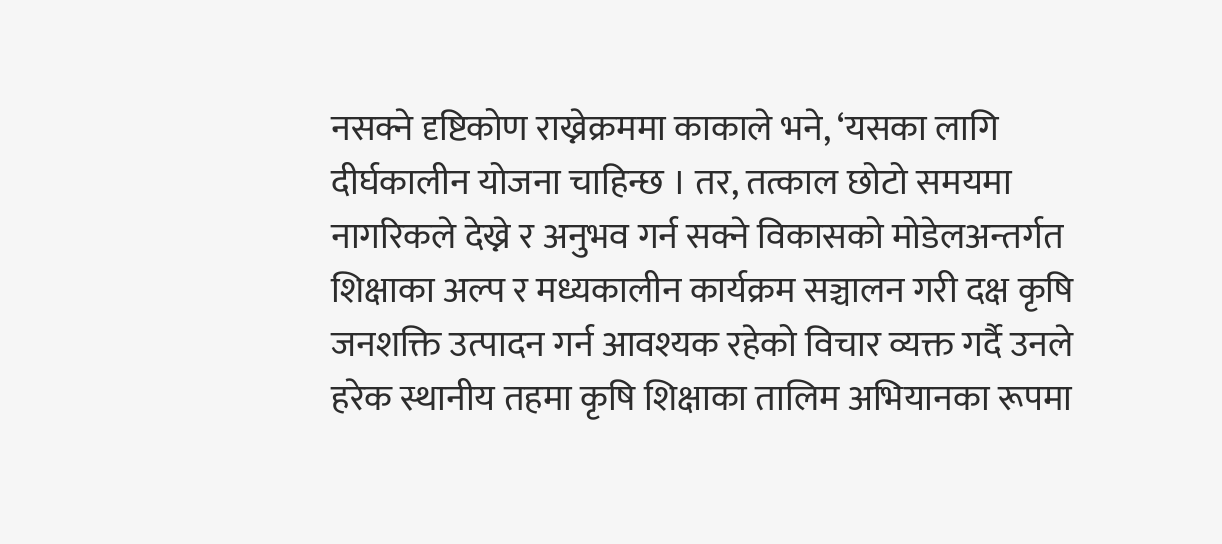नसक्ने दृष्टिकोण राख्नेक्रममा काकाले भने, ‘यसका लागि दीर्घकालीन योजना चाहिन्छ । तर, तत्काल छोटो समयमा नागरिकले देख्ने र अनुभव गर्न सक्ने विकासको मोडेलअन्तर्गत शिक्षाका अल्प र मध्यकालीन कार्यक्रम सञ्चालन गरी दक्ष कृषि जनशक्ति उत्पादन गर्न आवश्यक रहेको विचार व्यक्त गर्दै उनले हरेक स्थानीय तहमा कृषि शिक्षाका तालिम अभियानका रूपमा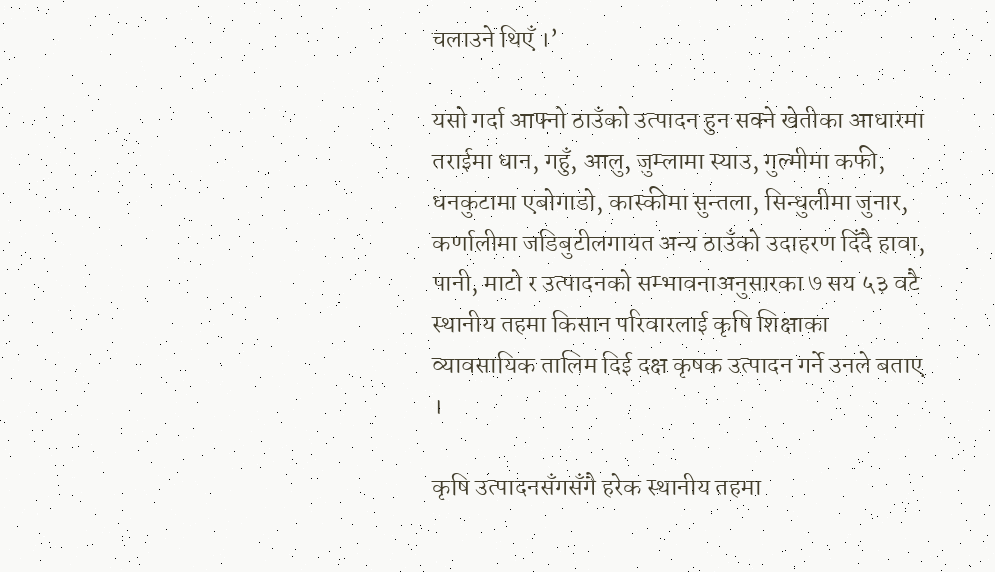चलाउने थिएँ ।’

यसो गर्दा आफ्नो ठाउँको उत्पादन हुन सक्ने खेतीका आधारमा तराईमा धान, गहुँ, आलु, जुम्लामा स्याउ, गुल्मीमा कफी, धनकुटामा एबोगाडो, कास्कीमा सुन्तला, सिन्धुलीमा जुनार, कर्णालीमा जडिबुटीलगायत अन्य ठाउँको उदाहरण दिँदै हावा, पानी, माटो र उत्पादनको सम्भावनाअनुसारका ७ सय ५३ वटै स्थानीय तहमा किसान परिवारलाई कृषि शिक्षाका व्यावसायिक तालिम दिई दक्ष कृषक उत्पादन गर्ने उनले बताए ।

कृषि उत्पादनसँगसँगै हरेक स्थानीय तहमा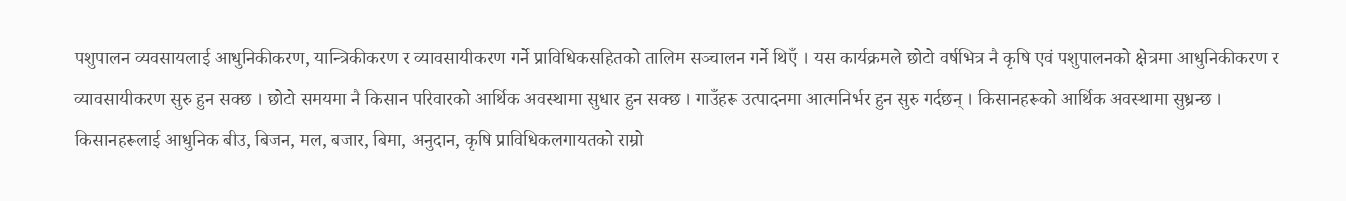पशुपालन व्यवसायलाई आधुनिकीकरण, यान्त्रिकीकरण र व्यावसायीकरण गर्ने प्राविधिकसहितको तालिम सञ्चालन गर्ने थिएँ । यस कार्यक्रमले छोटो वर्षभित्र नै कृषि एवं पशुपालनको क्षेत्रमा आधुनिकीकरण र व्यावसायीकरण सुरु हुन सक्छ । छोटो समयमा नै किसान परिवारको आर्थिक अवस्थामा सुधार हुन सक्छ । गाउँहरू उत्पादनमा आत्मनिर्भर हुन सुरु गर्दछन् । किसानहरूको आर्थिक अवस्थामा सुध्रन्छ । किसानहरूलाई आधुनिक बीउ, बिजन, मल, बजार, बिमा, अनुदान, कृषि प्राविधिकलगायतको राम्रो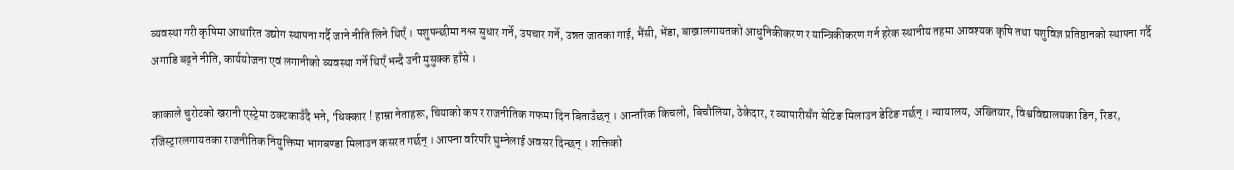व्यवस्था गरी कृषिमा आधारित उद्योग स्थापना गर्दै जाने नीति लिने थिएँ । पशुपन्छीमा नश्ल सुधार गर्ने, उपचार गर्ने, उन्नत जातका गाई, भैंसी, भेंडा, बाख्रालगायतको आधुनिकीकरण र यान्त्रिकीकरण गर्न हरेक स्थानीय तहमा आवश्यक कृषि तथा पशुविज्ञ प्रतिष्ठानको स्थापना गर्दै अगाडि बढ्ने नीति, कार्ययोजना एवं लगानीको व्यवस्था गर्ने थिएँ भन्दै उनी मुसुक्क हाँसे ।

काकाले चुरोटको खरानी एस्ट्रेमा ठक्टकाउँदै भने, ‘धिक्कार ! हाम्रा नेताहरू, चियाको कप र राजनीतिक गफमा दिन बिताउँछन् । आन्तरिक किचलो, बिचौलिया, ठेकेदार, र व्यापारीसँग सेटिङ मिलाउन डेटिङ गर्छन् । न्यायालय, अख्तियार, विश्वविद्यालयका डिन, रिडर, रजिस्ट्रारलगायतका राजनीतिक नियुक्तिमा भागबण्डा मिलाउन कसरत गर्छन् । आफ्ना वरिपरि घुम्नेलाई अवसर दिन्छन् । शक्तिको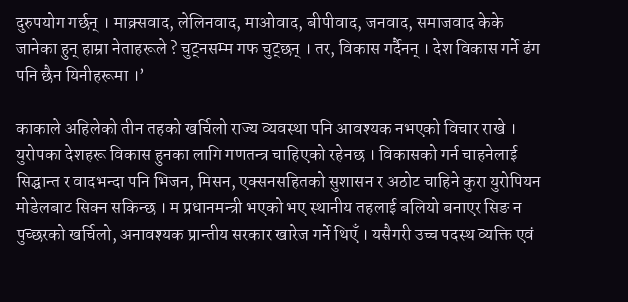दुरुपयोग गर्छन् । माक्र्सवाद, लेलिनवाद, माओवाद, बीपीवाद, जनवाद, समाजवाद केके जानेका हुन् हाम्रा नेताहरूले ? चुट्नसम्म गफ चुट्छन् । तर, विकास गर्दैनन् । देश विकास गर्ने ढंग पनि छैन यिनीहरूमा ।’

काकाले अहिलेको तीन तहको खर्चिलो राज्य व्यवस्था पनि आवश्यक नभएको विचार राखे । युरोपका देशहरू विकास हुनका लागि गणतन्त्र चाहिएको रहेनछ । विकासको गर्न चाहनेलाई सिद्घान्त र वादभन्दा पनि भिजन, मिसन, एक्सनसहितको सुशासन र अठोट चाहिने कुरा युरोपियन मोडेलबाट सिक्न सकिन्छ । म प्रधानमन्त्री भएको भए स्थानीय तहलाई बलियो बनाएर सिङ न पुच्छरको खर्चिलो, अनावश्यक प्रान्तीय सरकार खारेज गर्ने थिएँ । यसैगरी उच्च पदस्थ व्यक्ति एवं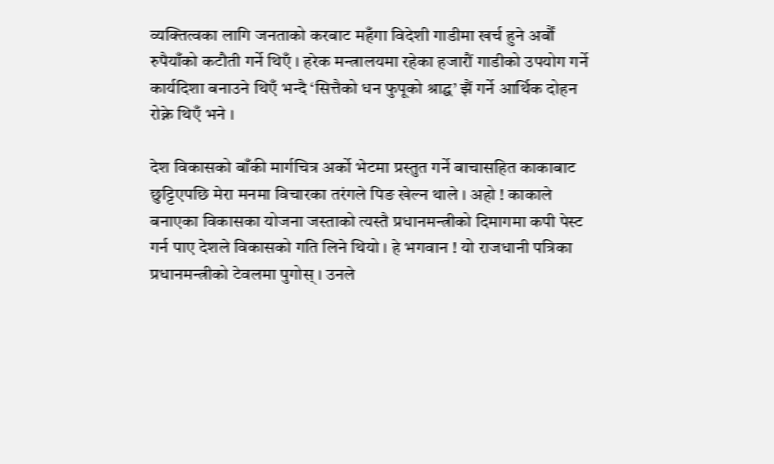व्यक्तित्वका लागि जनताको करबाट महँगा विदेशी गाडीमा खर्च हुने अर्बौं रुपैयाँको कटौती गर्ने थिएँ । हरेक मन्त्रालयमा रहेका हजारौं गाडीको उपयोग गर्ने कार्यदिशा बनाउने थिएँ भन्दै ‘सित्तैको धन फुपूको श्राद्घ’ झैं गर्ने आर्थिक दोहन रोक्ने थिएँ भने ।

देश विकासको बाँकी मार्गचित्र अर्को भेटमा प्रस्तुत गर्ने बाचासहित काकाबाट छुट्टिएपछि मेरा मनमा विचारका तरंगले पिङ खेल्न थाले । अहो ! काकाले बनाएका विकासका योजना जस्ताको त्यस्तै प्रधानमन्त्रीको दिमागमा कपी पेस्ट गर्न पाए देशले विकासको गति लिने थियो । हे भगवान ! यो राजधानी पत्रिका प्रधानमन्त्रीको टेवलमा पुगोस् । उनले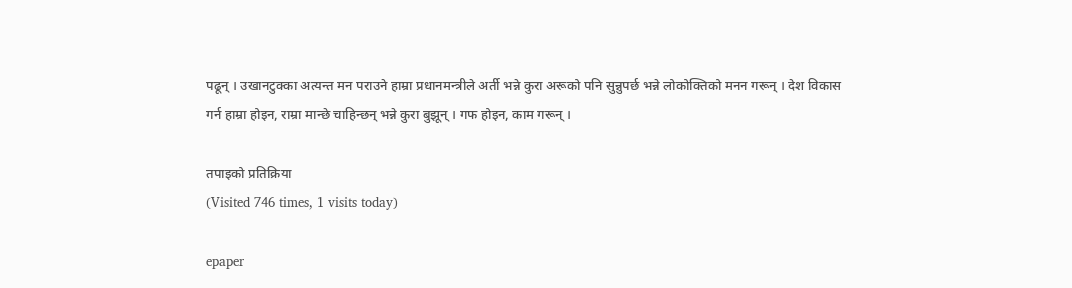पढून् । उखानटुक्का अत्यन्त मन पराउने हाम्रा प्रधानमन्त्रीले अर्ती भन्ने कुरा अरूको पनि सुन्नुपर्छ भन्ने लोकोक्तिको मनन गरून् । देश विकास गर्न हाम्रा होइन, राम्रा मान्छे चाहिन्छन् भन्ने कुरा बुझून् । गफ होइन, काम गरून् ।

तपाइको प्रतिक्रिया
(Visited 746 times, 1 visits today)

epaper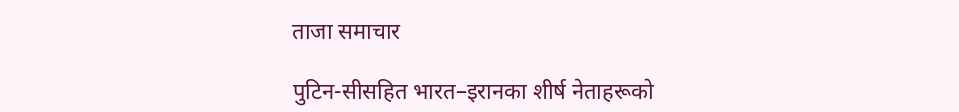ताजा समाचार

पुटिन-सीसहित भारत–इरानका शीर्ष नेताहरूको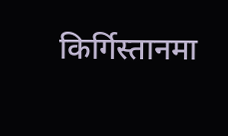किर्गिस्तानमा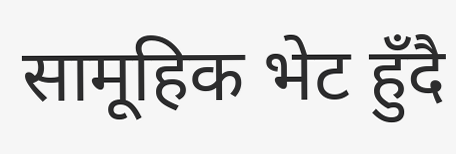सामूहिक भेट हुँदै